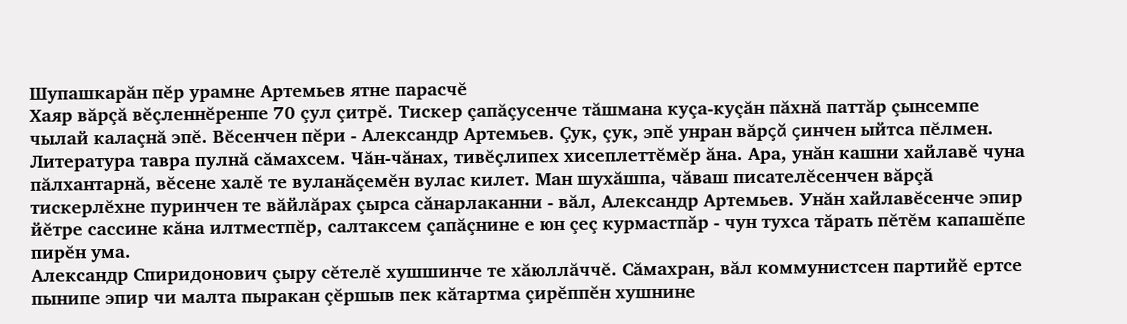Шупашкарăн пĕр урамне Артемьев ятне парасчĕ
Хаяр вăрçă вĕçленнĕренпе 70 çул çитрĕ. Тискер çапăçусенче тăшмана куçа-куçăн пăхнă паттăр çынсемпе чылай калаçнă эпĕ. Вĕсенчен пĕри - Александр Артемьев. Çук, çук, эпĕ унран вăрçă çинчен ыйтса пĕлмен. Литература тавра пулнă сăмахсем. Чăн-чăнах, тивĕçлипех хисеплеттĕмĕр ăна. Ара, унăн кашни хайлавĕ чуна пăлхантарнă, вĕсене халĕ те вуланăçемĕн вулас килет. Ман шухăшпа, чăваш писателĕсенчен вăрçă тискерлĕхне пуринчен те вăйлăрах çырса сăнарлаканни - вăл, Александр Артемьев. Унăн хайлавĕсенче эпир йĕтре сассине кăна илтместпĕр, салтаксем çапăçнине е юн çеç курмастпăр - чун тухса тăрать пĕтĕм капашĕпе пирĕн ума.
Александр Спиридонович çыру сĕтелĕ хушшинче те хăюллăччĕ. Сăмахран, вăл коммунистсен партийĕ ертсе пынипе эпир чи малта пыракан çĕршыв пек кăтартма çирĕппĕн хушнине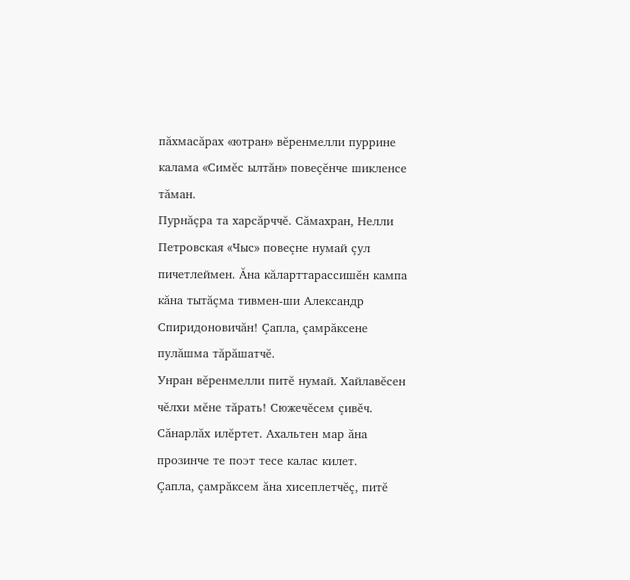пăхмасăрах «ютран» вĕренмелли пуррине калама «Симĕс ылтăн» повеçĕнче шикленсе тăман.
Пурнăçра та харсăрччĕ. Сăмахран, Нелли Петровская «Чыс» повеçне нумай çул пичетлеймен. Ăна кăларттарассишĕн кампа кăна тытăçма тивмен-ши Александр Спиридоновичăн! Çапла, çамрăксене пулăшма тăрăшатчĕ.
Унран вĕренмелли питĕ нумай. Хайлавĕсен чĕлхи мĕне тăрать! Сюжечĕсем çивĕч. Сăнарлăх илĕртет. Ахальтен мар ăна прозинче те поэт тесе калас килет.
Çапла, çамрăксем ăна хисеплетчĕç, питĕ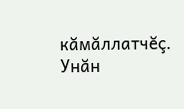кăмăллатчĕç. Унăн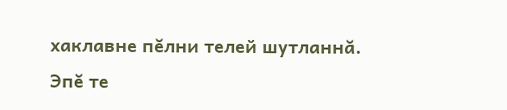хаклавне пĕлни телей шутланнă. Эпĕ те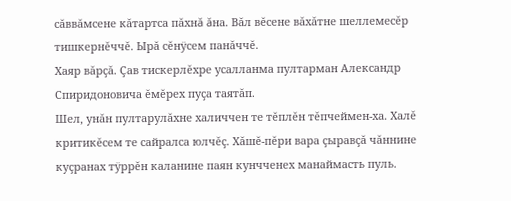сăввăмсене кăтартса пăхнă ăна. Вăл вĕсене вăхăтне шеллемесĕр тишкернĕччĕ. Ырă сĕнÿсем панăччĕ.
Хаяр вăрçă. Çав тискерлĕхре усалланма пултарман Александр Спиридоновича ĕмĕрех пуçа таятăп.
Шел, унăн пултарулăхне халиччен те тĕплĕн тĕпчеймен-ха. Халĕ критикĕсем те сайралса юлчĕç. Хăшĕ-пĕри вара çыравçă чăннине куçранах тÿррĕн каланине паян кунчченех манаймасть пуль.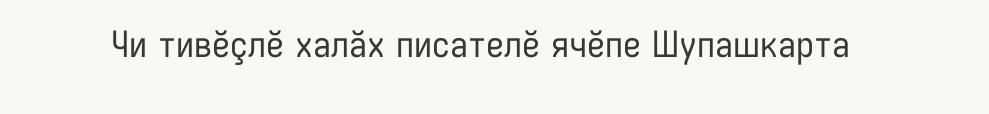Чи тивĕçлĕ халăх писателĕ ячĕпе Шупашкарта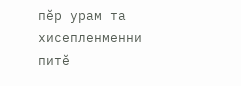пĕр урам та хисепленменни питĕ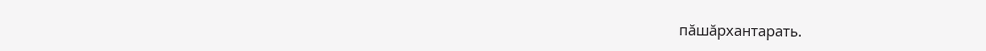пăшăрхантарать.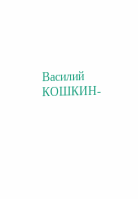Василий КОШКИН-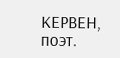КЕРВЕН,
поэт.